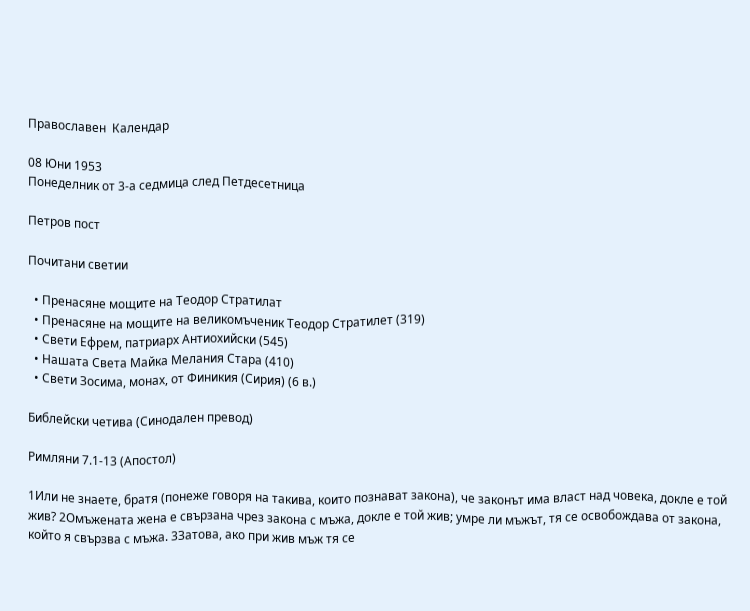Православен  Календар

08 Юни 1953
Понеделник от 3-а седмица след Петдесетница

Петров пост

Почитани светии

  • Пренасяне мощите на Теодор Стратилат
  • Пренасяне на мощите на великомъченик Теодор Стратилет (319)
  • Свети Ефрем, патриарх Антиохийски (545)
  • Нашата Света Майка Мелания Стара (410)
  • Свети Зосима, монах, от Финикия (Сирия) (6 в.)

Библейски четива (Синодален превод)

Римляни 7.1-13 (Апостол)

1Или не знаете, братя (понеже говоря на такива, които познават закона), че законът има власт над човека, докле е той жив? 2Омъжената жена е свързана чрез закона с мъжа, докле е той жив; умре ли мъжът, тя се освобождава от закона, който я свързва с мъжа. 3Затова, ако при жив мъж тя се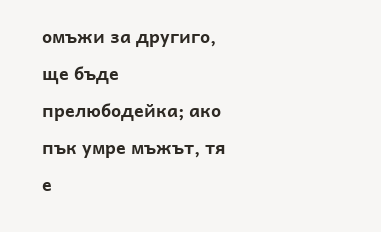омъжи за другиго, ще бъде прелюбодейка; ако пък умре мъжът, тя е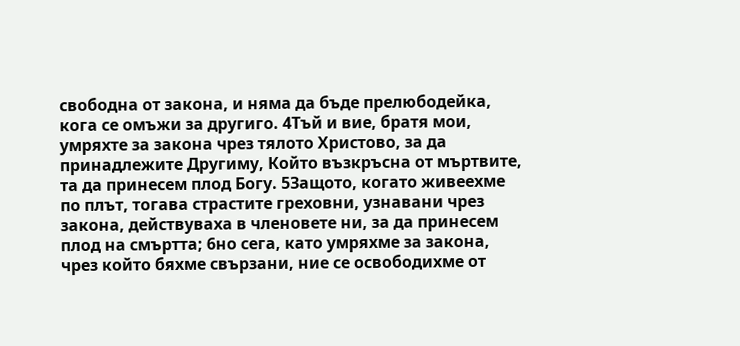свободна от закона, и няма да бъде прелюбодейка, кога се омъжи за другиго. 4Тъй и вие, братя мои, умряхте за закона чрез тялото Христово, за да принадлежите Другиму, Който възкръсна от мъртвите, та да принесем плод Богу. 5Защото, когато живеехме по плът, тогава страстите греховни, узнавани чрез закона, действуваха в членовете ни, за да принесем плод на смъртта; 6но сега, като умряхме за закона, чрез който бяхме свързани, ние се освободихме от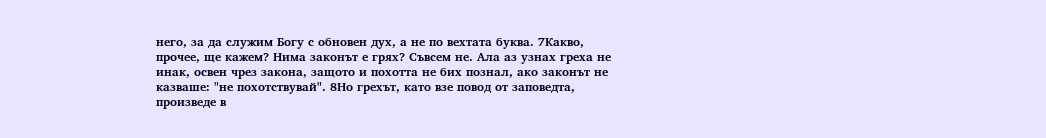него, за да служим Богу с обновен дух, а не по вехтата буква. 7Какво, прочее, ще кажем? Нима законът е грях? Съвсем не. Ала аз узнах греха не инак, освен чрез закона, защото и похотта не бих познал, ако законът не казваше: "не похотствувай". 8Но грехът, като взе повод от заповедта, произведе в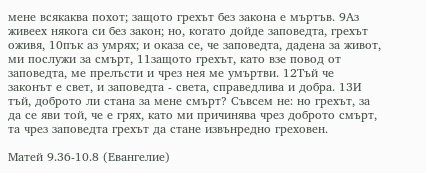мене всякаква похот; защото грехът без закона е мъртъв. 9Аз живеех някога си без закон; но, когато дойде заповедта, грехът оживя, 10пък аз умрях; и оказа се, че заповедта, дадена за живот, ми послужи за смърт, 11защото грехът, като взе повод от заповедта, ме прелъсти и чрез нея ме умъртви. 12Тъй че законът е свет, и заповедта - света, справедлива и добра. 13И тъй, доброто ли стана за мене смърт? Съвсем не: но грехът, за да се яви той, че е грях, като ми причинява чрез доброто смърт, та чрез заповедта грехът да стане извънредно греховен.

Матей 9.36-10.8 (Евангелие)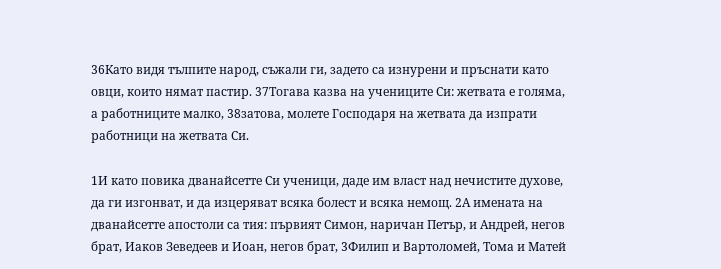36Като видя тълпите народ, съжали ги, задето са изнурени и пръснати като овци, които нямат пастир. 37Тогава казва на учениците Си: жетвата е голяма, а работниците малко, 38затова, молете Господаря на жетвата да изпрати работници на жетвата Си.

1И като повика дванайсетте Си ученици, даде им власт над нечистите духове, да ги изгонват, и да изцеряват всяка болест и всяка немощ. 2А имената на дванайсетте апостоли са тия: първият Симон, наричан Петър, и Андрей, негов брат, Иаков Зеведеев и Иоан, негов брат, 3Филип и Вартоломей, Тома и Матей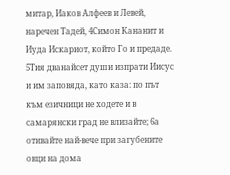митар, Иаков Алфеев и Левей, наречен Тадей, 4Симон Кананит и Иуда Искариот, който Го и предаде. 5Тия дванайсет души изпрати Иисус и им заповяда, като каза: по път към езичници не ходете и в самарянски град не влизайте; 6а отивайте най-вече при загубените овци на дома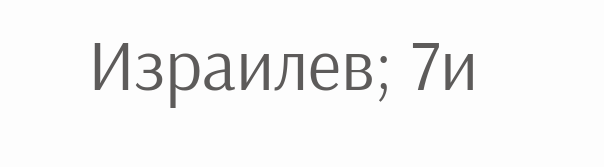Израилев; 7и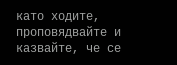като ходите, проповядвайте и казвайте, че се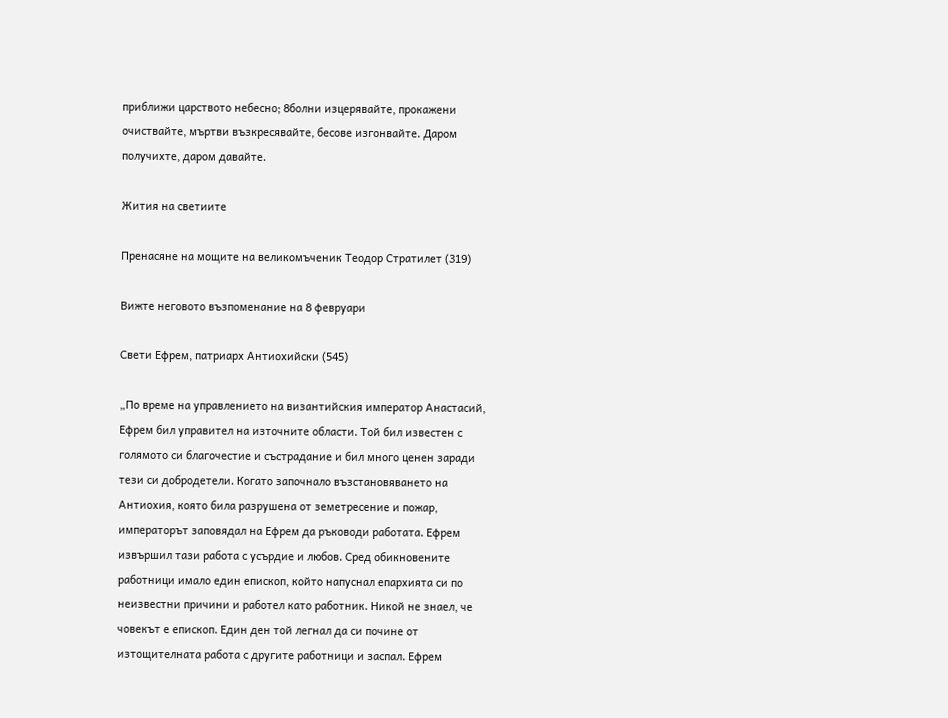приближи царството небесно; 8болни изцерявайте, прокажени очиствайте, мъртви възкресявайте, бесове изгонвайте. Даром получихте, даром давайте.

Жития на светиите

Пренасяне на мощите на великомъченик Теодор Стратилет (319)

Вижте неговото възпоменание на 8 февруари

Свети Ефрем, патриарх Антиохийски (545)

„По време на управлението на византийския император Анастасий, Ефрем бил управител на източните области. Той бил известен с голямото си благочестие и състрадание и бил много ценен заради тези си добродетели. Когато започнало възстановяването на Антиохия, която била разрушена от земетресение и пожар, императорът заповядал на Ефрем да ръководи работата. Ефрем извършил тази работа с усърдие и любов. Сред обикновените работници имало един епископ, който напуснал епархията си по неизвестни причини и работел като работник. Никой не знаел, че човекът е епископ. Един ден той легнал да си почине от изтощителната работа с другите работници и заспал. Ефрем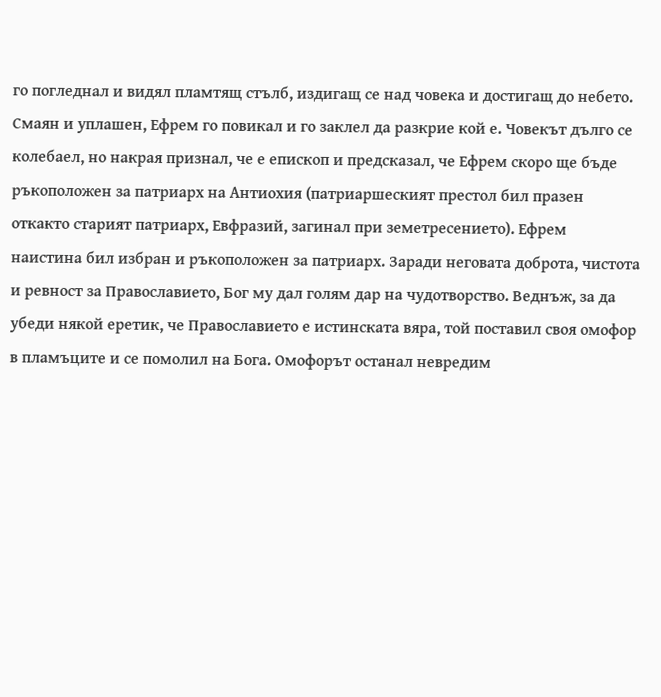го погледнал и видял пламтящ стълб, издигащ се над човека и достигащ до небето. Смаян и уплашен, Ефрем го повикал и го заклел да разкрие кой е. Човекът дълго се колебаел, но накрая признал, че е епископ и предсказал, че Ефрем скоро ще бъде ръкоположен за патриарх на Антиохия (патриаршеският престол бил празен откакто старият патриарх, Евфразий, загинал при земетресението). Ефрем наистина бил избран и ръкоположен за патриарх. Заради неговата доброта, чистота и ревност за Православието, Бог му дал голям дар на чудотворство. Веднъж, за да убеди някой еретик, че Православието е истинската вяра, той поставил своя омофор в пламъците и се помолил на Бога. Омофорът останал невредим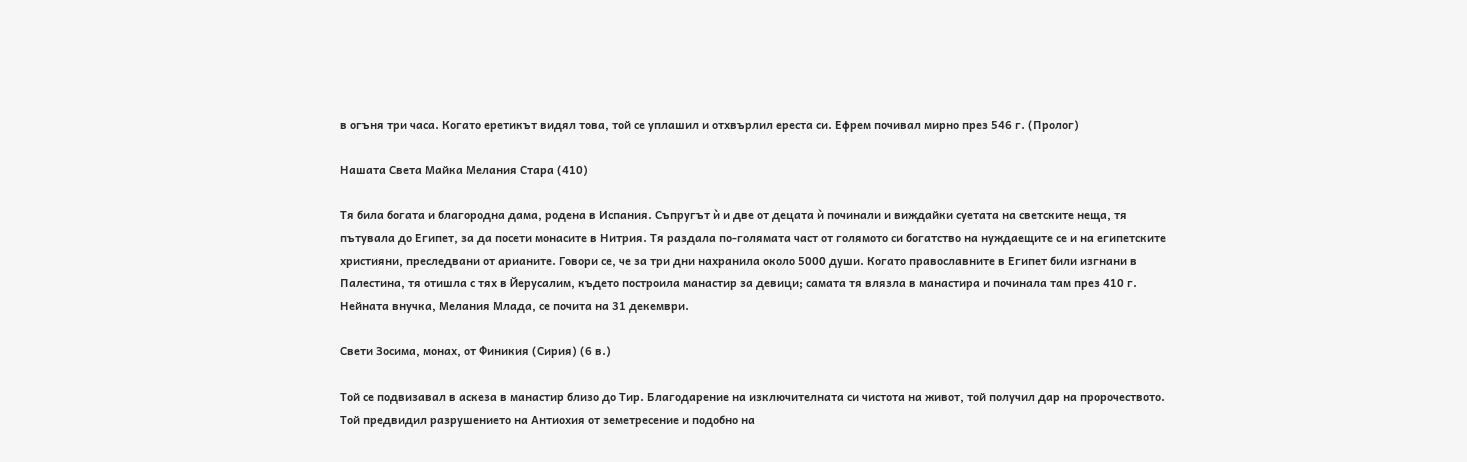в огъня три часа. Когато еретикът видял това, той се уплашил и отхвърлил ереста си. Ефрем почивал мирно през 546 г. (Пролог)

Нашата Света Майка Мелания Стара (410)

Тя била богата и благородна дама, родена в Испания. Съпругът ѝ и две от децата ѝ починали и виждайки суетата на светските неща, тя пътувала до Египет, за да посети монасите в Нитрия. Тя раздала по-голямата част от голямото си богатство на нуждаещите се и на египетските християни, преследвани от арианите. Говори се, че за три дни нахранила около 5000 души. Когато православните в Египет били изгнани в Палестина, тя отишла с тях в Йерусалим, където построила манастир за девици; самата тя влязла в манастира и починала там през 410 г. Нейната внучка, Мелания Млада, се почита на 31 декември.

Свети Зосима, монах, от Финикия (Сирия) (6 в.)

Той се подвизавал в аскеза в манастир близо до Тир. Благодарение на изключителната си чистота на живот, той получил дар на пророчеството. Той предвидил разрушението на Антиохия от земетресение и подобно на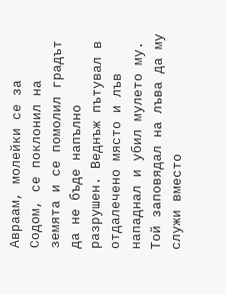Авраам, молейки се за Содом, се поклонил на земята и се помолил градът да не бъде напълно разрушен. Веднъж пътувал в отдалечено място и лъв нападнал и убил мулето му. Той заповядал на лъва да му служи вместо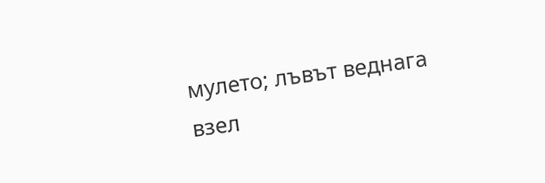мулето; лъвът веднага взел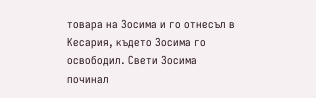товара на Зосима и го отнесъл в Кесария, където Зосима го освободил. Свети Зосима починал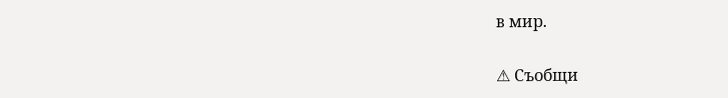в мир.

⚠ Съобщи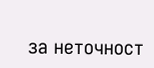за неточност